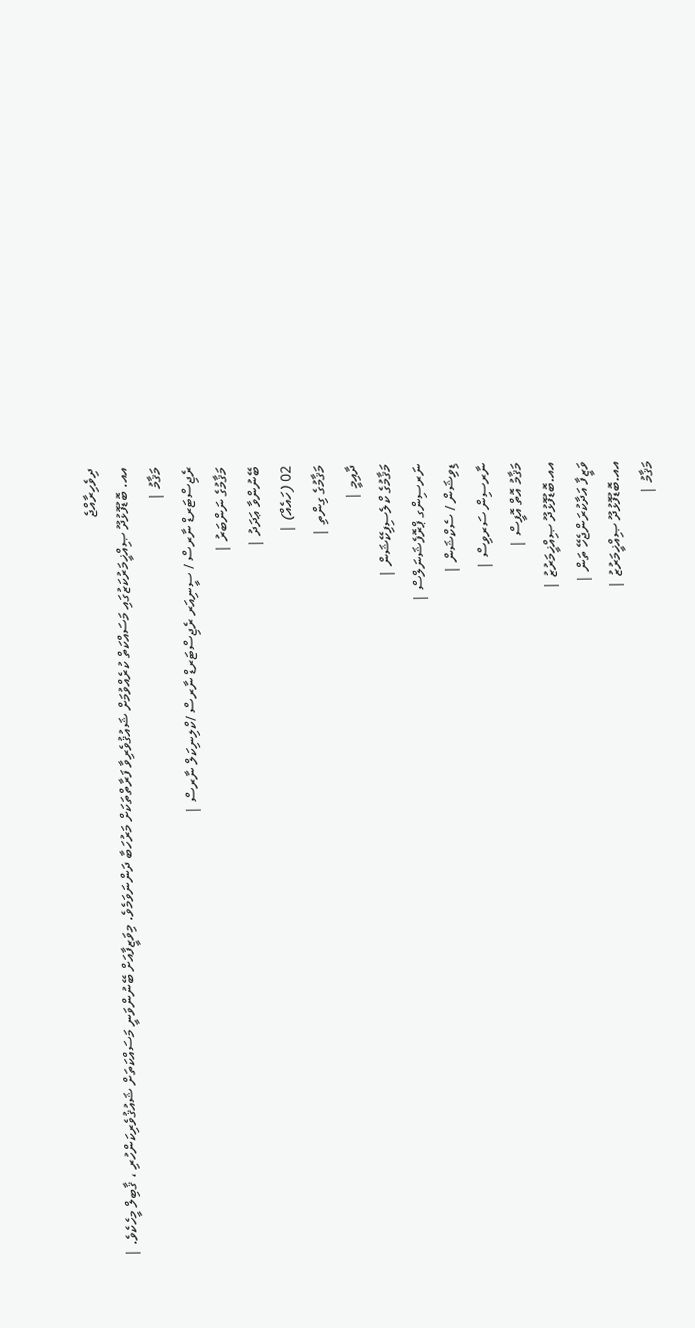ދިވެހިރާއްޖެ
އއ. ބޮޑުފޮޅުދޫ ޞިއްޚީމަރުކަޒުގައި މަސައްކަތް ކުރެއްވުމަށް ޝައުޤުވެރިވާ ފަރާތްތަކަށް މަރުހަބާ ދަންނަވަމެވެ. މިވަޒީފާއަށް ބޭނުންވަނީ މަސައްކަތަށް ޝައުޤުވެރިކަންހުރި ، ޤާބިލް މީހެކެވެ. |
މަޤާމު |
ރެޖިސްޓަރޑް ނާރސް / ސީނިއަރ ރެޖިސްޓަރޑް ނާރސް /ކްލިނިކަލް ނާރސް |
މަޤާމުގެ ނަންބަރު |
ބޭނުންވާ ޢަދަދު |
02 (ހައެއް) |
މަޤާމުގެ ގިންތި |
ދާއިމީ |
މަޤާމުގެ ކްލެސިފިކޭޝަން |
ނަރސިންގ ޕްރޮފެޝަނަލްސް |
ޑިވިޝަން / ސެކްޝަން |
ނާރސިން ސަރވިސް |
މަޤާމު އޮތް އޮފީސް |
އއ.ބޮޑުފޮޅުދޫ ޞިއްޚީމަރުޒު |
ވަޒީފާ އަދާކުރަންޖެހޭ ތަން |
އއ.ބޮޑުފޮޅުދޫ ޞިއްޚީމަރުޒު |
މަޤާމު |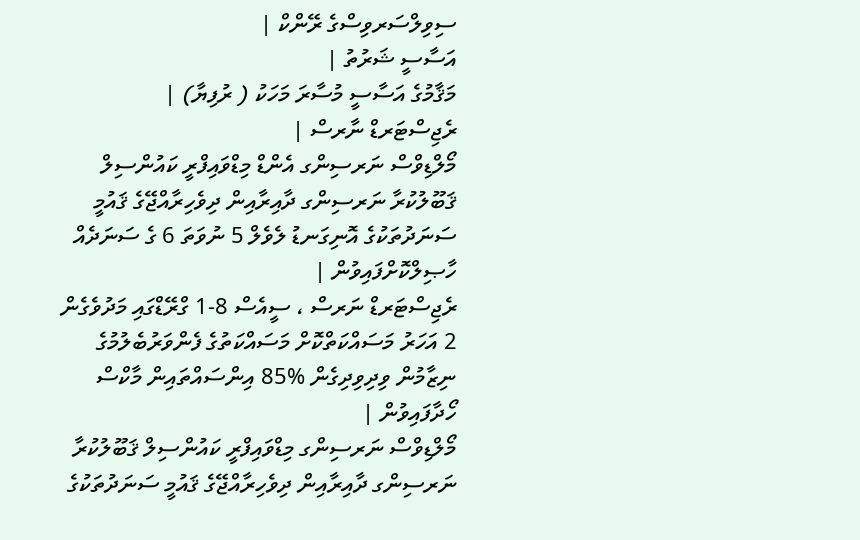ސިވިލްސަރވިސްގެ ރޭންކް |
އަސާސީ ޝަރުތު |
މަޤާމުގެ އަސާސީ މުސާރަ މަހަކު ( ރުފިޔާ) |
ރެޖިސްޓަރޑް ނާރސް |
މޯލްޑިވްސް ނަރސިންގ އެންޑް މިޑްވައިފްރީ ކައުންސިލް ޤަބޫލުކުރާ ނަރސިންގ ދާއިރާއިން ދިވެހިރާއްޖޭގެ ޤައުމީ ސަނަދުތަކުގެ އޮނިގަނޑު ލެވެލް 5 ނުވަތަ 6 ގެ ސަނަދެއް ހާޞިލްކޮށްފައިވުން |
ރެޖިސްޓަރޑް ނަރސް ، ސީއެސް 8-1 ގްރޭޑްގައި މަދުވެގެން 2 އަހަރު މަސައްކަތްކޮށް މަސައްކަތުގެ ފެންވަރުބެލުމުގެ ނިޒާމުން ވިދިވިދިގެން %85 އިންސައްތައިން މާކްސް ހޯދާފައިވުން |
މޯލްޑިވްސް ނަރސިންގ މިޑްވައިފްރީ ކައުންސިލް ޤަބޫލުކުރާ ނަރސިންގ ދާއިރާއިން ދިވެހިރާއްޖޭގެ ޤައުމީ ސަނަދުތަކުގެ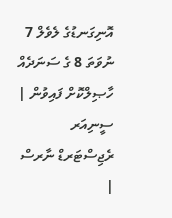އޮނިގަނޑުގެ ލެވެލް 7 ނުވަތަ 8 ގެ ސަނަދެއް ހާޞިލްކޮށް ފައިވުން |
ސީނިއަރ ރެޖިސްޓަރޑް ނާރސް |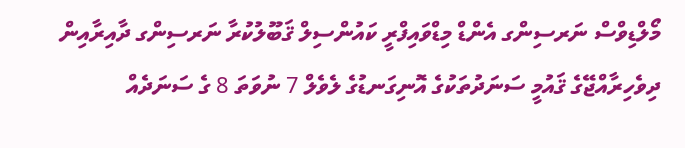މޯލްޑިވްސް ނަރސިންގ އެންޑް މިޑްވައިފްރީ ކައުންސިލް ޤަބޫލުކުރާ ނަރސިންގ ދާއިރާއިން ދިވެހިރާއްޖޭގެ ޤައުމީ ސަނަދުތަކުގެ އޮނިގަނޑުގެ ލެވެލް 7 ނުވަތަ 8 ގެ ސަނަދެއް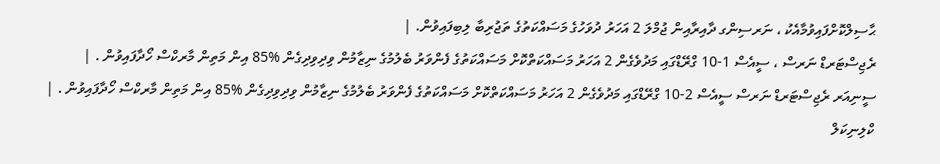ޙާސިލްކޮށްފައިވުމާއެކު ، ނަރސިންގ ދާއިރާއިން ޖުމްލަ 2 އަހަރު ދުވަހުގެ މަސައްކަތުގެ ތަޖުރިބާ ލިބިފައިވުން. |
ރެޖިސްޓަރޑް ނަރސް ، ސީއެސް 1-10 ގްރޭޑްގައި މަދުވެގެން 2 އަހަރު މަސައްކަތްކޮށް މަސައްކަތުގެ ފެންވަރު ބެލުމުގެ ނިޒާމުން ވިދިވިދިގެން %85 އިން މަތިން މާރކްސް ހޯދާފައިވުން . |
ސީނިއަރ ރެޖިސްޓަރޑް ނަރސް ސީއެސް 2-10 ގްރޭޑްގައި މަދުވެގެން 2 އަހަރު މަސައްކަތްކޮށް މަސައްކަތުގެ ފެންވަރު ބެލުމުގެ ނިޒާމުން ވިދިވިދިގެން %85 އިން މަތިން މާރކްސް ހޯދާފައިވުން . |
ކްލިނިކަލް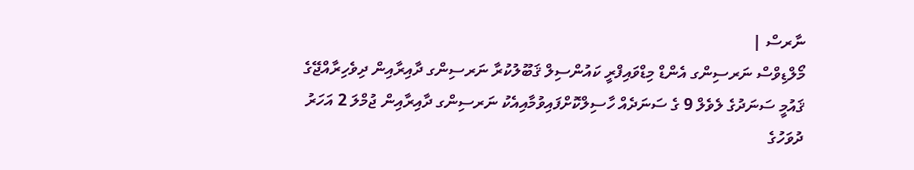ނާރސް |
މޯލްޑިވްސް ނަރސިންގ އެންޑް މިޑްވައިފްރީ ކައުންސިލް ޤަބޫލުކުރާ ނަރސިންގ ދާއިރާއިން ދިވެހިރާއްޖޭގެ ޤައުމީ ސަނަދުގެ ލެވެލް 9 ގެ ސަނަދެއް ހާސިލްކޮށްފައިވުމާއިއެކު ނަރސިންގ ދާއިރާއިން ޖުމްލަ 2 އަހަރު ދުވަހުގެ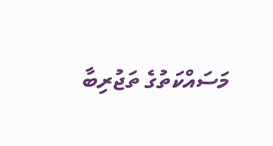މަސައްކަތުގެ ތަޖުރިބާ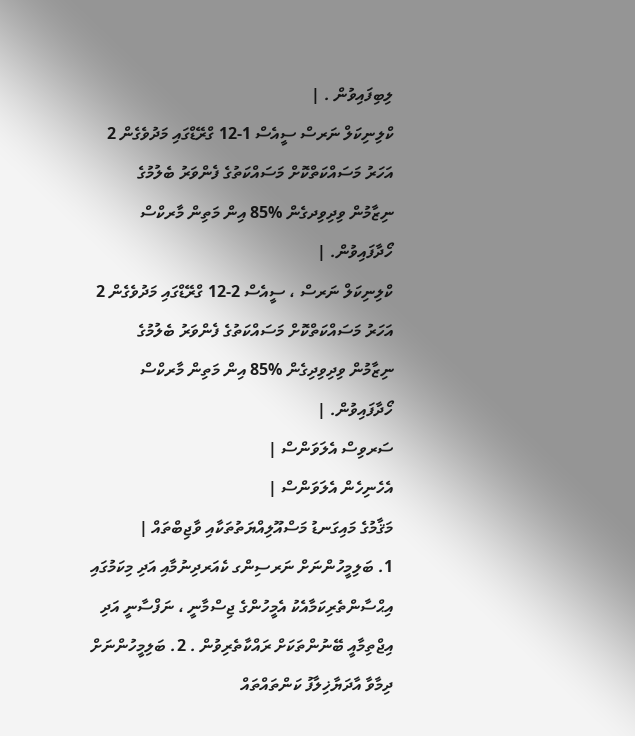ލިބިފައިވުން . |
ކްލިނިކަލް ނަރސް ސީއެސް 1-12 ގްރޭޑްގައި މަދުވެގެން 2 އަހަރު މަސައްކަތްކޮށް މަސައްކަތުގެ ފެންވަރު ބެލުމުގެ ނިޒާމުން ވިދިވިދގެން %85 އިން މަތިން މާރކްސް ހޯދާފައިވުން. |
ކްލިނިކަލް ނަރސް ، ސީއެސް 2-12 ގްރޭޑްގައި މަދުވެގެން 2 އަހަރު މަސައްކަތްކޮށް މަސައްކަތުގެ ފެންވަރު ބެލުމުގެ ނިޒާމުން ވިދިވިދިގެން %85 އިން މަތިން މާރކްސް ހޯދާފައިވުން. |
ސަރވިސް އެލަވަންސް |
އެހެނިހެން އެލަވަންސް |
މަޤާމުގެ މައިގަނޑު މަސްއޫލިއްޔަތުތަކާއި ވާޖިބްތައް |
1. ބަލިމީހުންނަށް ނަރސިންގ ކެއަރދިނުމާއި އަދި މިކަމުގައި އިޙްސާންތެރިކަމާއެކު އެމީހުންގެ ޖިސްމާނީ ، ނަފްސާނީ އަދި އިޖްތިމާއީ ބޭނުންތަކަށް ރައްކާތެރިވުން . 2. ބަލިމީހުންނަށް ދިމާވާ އާދަޔާޚިލާފު ކަންތައްތައް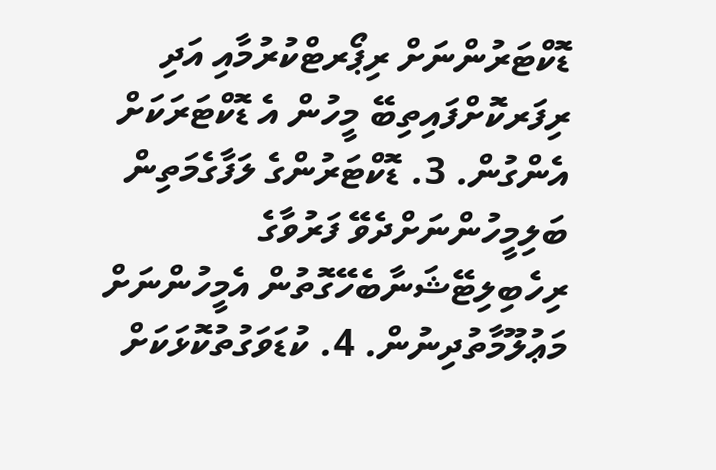ޑޮކްޓަރުންނަށް ރިޕޯރޓްކުރުމާއި އަދި ރިފަރކޮށްފައިތިބޭ މީހުން އެ ޑޮކްޓަރަކަށް އެންގުން. 3. ޑޮކްޓަރުންގެ ލަފާގެމަތިން ބަލިމީހުންނަށްދެވޭ ފަރުވާގެ ރިހެބިލިޓޭޝަނާބެހޭގޮތުން އެމީހުންނަށް މަޢުލޫމާތުދިނުން. 4. ކުޑަވަގުތުކޮޅަކަށް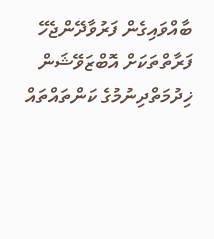ބާއްވައިގެން ފަރުވާދޭންޖެހޭ ފަރާތްތަކަށް އޮބްޒަވޭޝަން ޚިދުމަތްދިނުމުގެ ކަންތައްތައް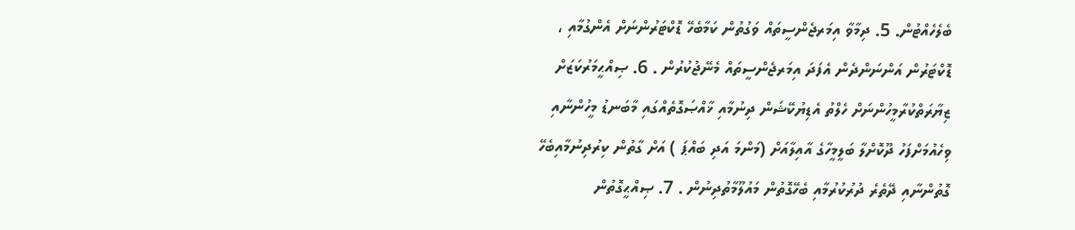ބެލެހެއްޓުން. 5. ދިމާވާ އިމަރޖެންސީތައް ވަގުތުން ކަމާބެހޭ ޑޮކްޓަރުންނަށް އެންގުމާއި ، ޑޮކްޓަރުން އަންނަންދެން އެފަދަ އިމަރޖެންސީތައް މެނޭޖުކުރުން . 6. ޞިއްޙީމަރުކަޒަށް ޒިޔާރަތްކުރާމީހުންނަށް ހެލްތު އެޑިޔުކޭޝަން ދިނުމާއި ޚާއްޞަގޮތެއްގައި މާބަނޑު މީހުންނާއި ވިހެއުމަށްފަހު ދޫކޮށްލާ ބަލީމީހާގެ އާއިލާއަށް (މަންމަ އަދި ބައްޕަ ) އަށް ގާތުން ކިރުދިނުމާއިބެހޭ ގޮތުންނާއި ދޭތެރެ ދުރުކުރުމާއި ބެހޭގޮތުން މައުލޫމާތުދިނުން . 7. ޞިއްޙީގޮތުން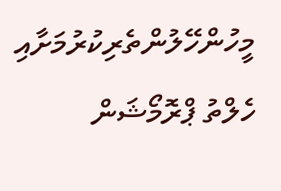މީހުންހޭލުންތެރިކުރުމަށާއި ހެލްތު ޕްރޮމޯޝަން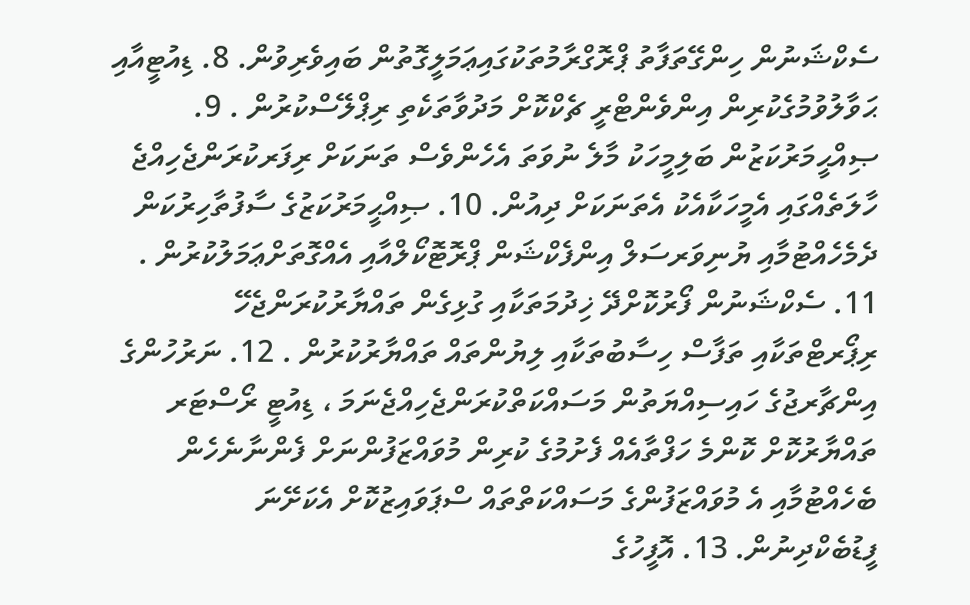ސެކްޝަނުން ހިންގޭތަފާތު ޕްރޮގްރާމުތަކުގައިޢަމަލީގޮތުން ބައިވެރިވުން. 8. ޑިއުޓީއާއި ޙަވާލުވުމުގެކުރިން އިންވެންޓްރީ ޗެކްކޮށް މަދުވާތަކެތި ރިޕްލޭސްކުރުން . 9. ޞިއްޙީމަރުކަޒުން ބަލިމީހަކު މާލެ ނުވަތަ އެހެންވެސް ތަނަކަށް ރިފަރކުރަންޖެހިއްޖެ ހާލަތެއްގައި އެމީހަކާއެކު އެތަނަކަށް ދިއުން. 10. ޞިއްޙީމަރުކަޒުގެ ސާފުތާހިރުކަން ދެމެހެއްޓުމާއި ޔުނިވަރސަލް އިންފެކްޝަން ޕްރޮޓޮކޯލްއާއި އެއްގޮތަށްޢަމަލުކުރުން . 11. ސެކްޝަނުން ފޯރުކޮށްދޭ ޚިދުމަތަކާއި ގުޅިގެން ތައްޔާރުކުރަންޖެހޭ ރިޕޯރޓްތަކާއި ތަފާސް ހިސާބުތަކާއި ލިޔުންތައް ތައްޔާރުކުރުން . 12. ނަރުހުންގެ އިންޗާރޖުގެ ހައިސިއްޔަތުން މަސައްކަތްކުރަންޖެހިއްޖެނަމަ ، ޑިއުޓީ ރޯސްޓަރ ތައްޔާރުކޮށް ކޮންމެ ހަފްތާއެއް ފެށުމުގެ ކުރިން މުވައްޒަފުންނަށް ފެންނާނެހެން ބެހެއްޓުމާއި އެ މުވައްޒަފުންގެ މަސައްކަތްތައް ސްޕަވައިޒުކޮށް އެކަށޭނަ ފީޑުބެކްދިނުން. 13. އޮފީހުގެ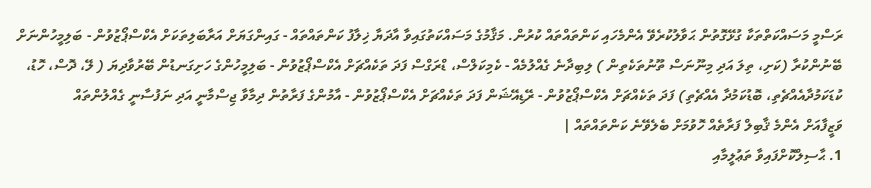ރަސްމީ މަސައްކަތްތަކާ ގުޅޭގޮތުން ޙަވާލުކުރެވޭ އެންމެހައި ކަންތައްތައް ކުރުން. މަޤާމުގެ މަސައްކަތުގައިވާ އާދަޔާ ޚިލާފު ކަންތައްތައް - ގައިންގަޔަށް އަރާބަލިތަކަށް އެކްސްޕޯޒުވުން - ބަލިމީހުންނަށް ބޭނުންކުރާ (ކަށި، ތިލަ އަދި މިނޫނަސް ތޫނުތަކެތިން ) ލިބިދާނެ ގެއްލުމެއް - ކެމިކަލްސް، ޑްރަގްސް ފަދަ ތަކެއްޗަށް އެކްސްޕޯޒުވުން - ބަލިމީހުންގެ ހަށިގަނޑުން ބޭރުވާދިޔަ ( ލޭ، ދޮސް، ހޮޑު، ކުޑަކަމުދާއެއްޗެތި، ބޮޑުކަމުދާ އެއްޗެތި) ފަދަ ތަކެއްޗަށް އެކްސްޕޯޒުވުން - ރޭޑިއޭޝަން ފަދަ ތަކެއްޗަށް އެކްސްޕޯޒުވުން - އާމުންގެ ފަރާތުން ދިމާވާ ޖިސްމާނީ އަދި ނަފުސާނީ ގެއްލުންތައް
ވަޒީފާއަށް އެންމެ ޤާބިލް ފަރާތެއް ހޮވުމަށް ބެލެވޭނެ ކަންތައްތައް |
1. ޙާސިލްކޮށްފައިވާ ތަޢުލީމާއި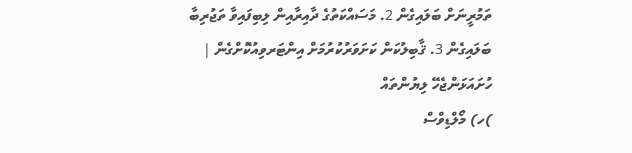ތަމުރީނަށް ބަލައިގެން 2. މަސައްކަތުގެ ދާއިރާއިން ލިބިފައިވާ ތަޖުރިބާ ބަލައިގެން 3. ޤާބިލުކަން ކަށަވަރުކުރުމަށް އިންޓަރވިއުކޮށްގެން |
ހުށައަޅަންޖެހޭ ލިޔުންތައް
)ހ) މޯލްޑިވްސް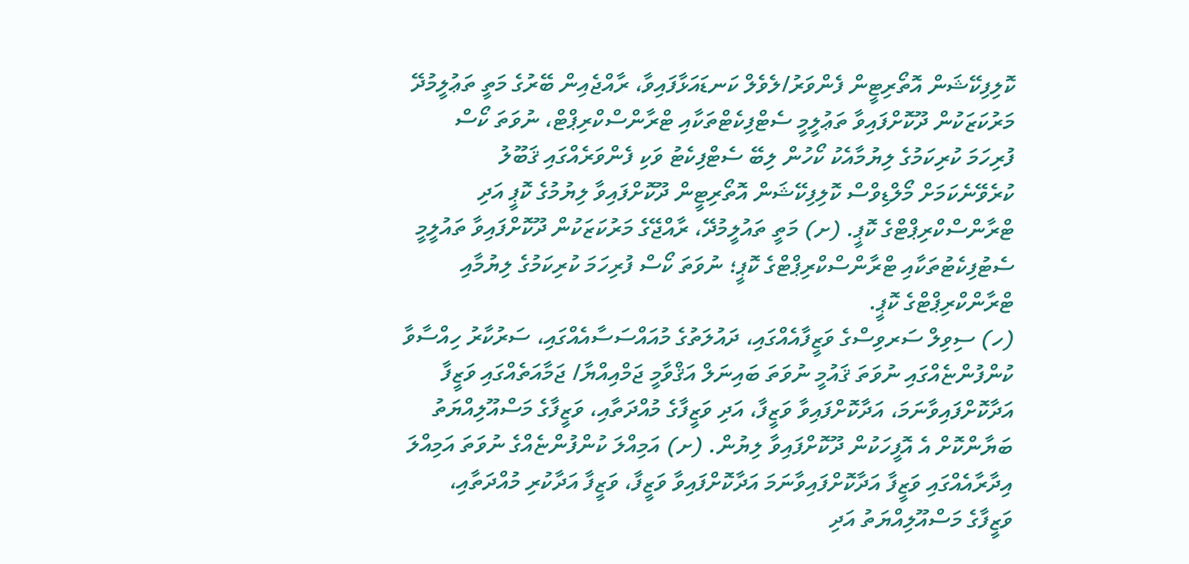ކޮލިފިކޭޝަން އޮތޯރިޓީން ފެންވަރު/ލެވެލް ކަނޑައަޅާފައިވާ، ރާއްޖެއިން ބޭރުގެ މަތީ ތަޢުލީމުދޭ މަރުކަޒަކުން ދޫކޮށްފައިވާ ތަޢުލީމީ ސެޓްފިކެޓްތަކާއި ޓްރާންސްކްރިޕްޓް، ނުވަތަ ކޯސް ފުރިހަމަ ކުރިކަމުގެ ލިޔުމާއެކު ކޯހުން ލިބޭ ސެޓްފިކެޓު ވަކި ފެންވަރެއްގައި ޤަބޫލު ކުރެވޭނެކަމަށް މޯލްޑިވްސް ކޮލިފިކޭޝަން އޮތޯރިޓީން ދޫކޮށްފައިވާ ލިޔުމުގެ ކޮޕީ އަދި ޓްރާންސްކްރިޕްޓްގެ ކޮޕީ. (ށ) މަތީ ތައުލީމުދޭ، ރާއްޖޭގެ މަރުކަޒަކުން ދޫކޮށްފައިވާ ތައުލީމީ ސެޓުފިކެޓުތަކާއި ޓްރާންސްކްރިޕްޓްގެ ކޮޕީ؛ ނުވަތަ ކޯސް ފުރިހަމަ ކުރިކަމުގެ ލިޔުމާއި ޓްރާންކްރިޕްޓްގެ ކޮޕީ.
(ހ) ސިވިލް ސަރވިސްގެ ވަޒީފާއެއްގައި، ދައުލަތުގެ މުއައްސަސާއެއްގައި، ސަރުކާރު ހިއްސާވާ ކުންފުންޏެއްގައި ނުވަތަ ޤައުމީ ނުވަތަ ބައިނަލް އަޤްވާމީ ޖަމްއިއްޔާ/ ޖަމާއަތެއްގައި ވަޒީފާ އަދާކޮށްފައިވާނަމަ، އަދާކޮށްފައިވާ ވަޒީފާ، އަދި ވަޒީފާގެ މުއްދަތާއި، ވަޒީފާގެ މަސްއޫލިއްޔަތު ބަޔާންކޮށް އެ އޮފީހަކުން ދޫކޮށްފައިވާ ލިޔުން. (ށ) އަމިއްލަ ކުންފުންޏެއްގެ ނުވަތަ އަމިއްލަ އިދާރާއެއްގައި ވަޒީފާ އަދާކޮށްފައިވާނަމަ އަދާކޮށްފައިވާ ވަޒީފާ، ވަޒީފާ އަދާކުރި މުއްދަތާއި، ވަޒީފާގެ މަސްއޫލިއްޔަތު އަދި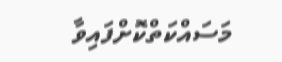މަސައްކަތްކޮށްފައިވާ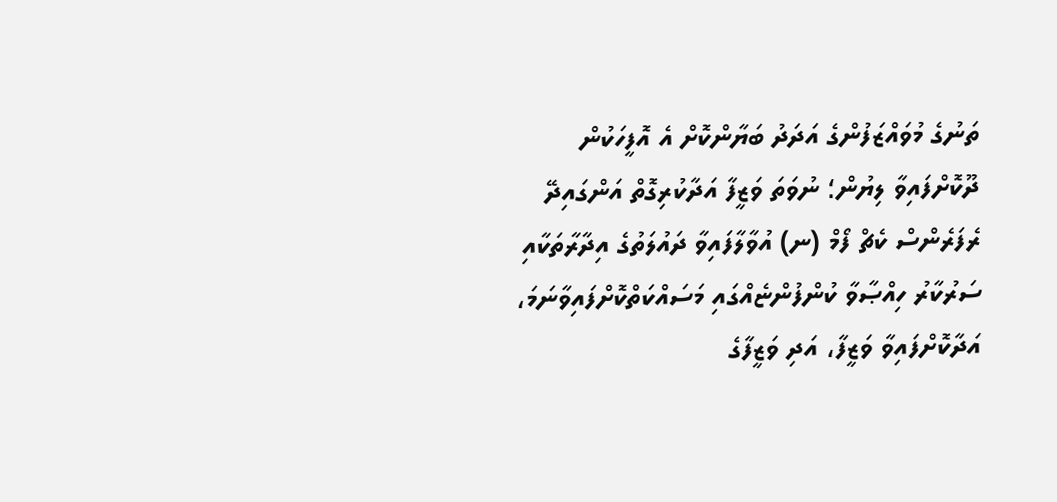ތަނުގެ މުވައްޒަފުންގެ އަދަދު ބަޔާންކޮށް އެ އޮފީހަކުން ދޫކޮށްފައިވާ ލިޔުން؛ ނުވަތަ ވަޒީފާ އަދާކުރިގޮތް އަންގައިދޭ ރެފަރެންސް ކެޗް ފޯމް (ނ) އުވާލާފައިވާ ދައުލަތުގެ އިދާރާތަކާއި ސަރުކާރު ހިއްޞާވާ ކުންފުންޏެއްގައި މަސައްކަތްކޮށްފައިވާނަމަ، އަދާކޮށްފައިވާ ވަޒީފާ، އަދި ވަޒީފާގެ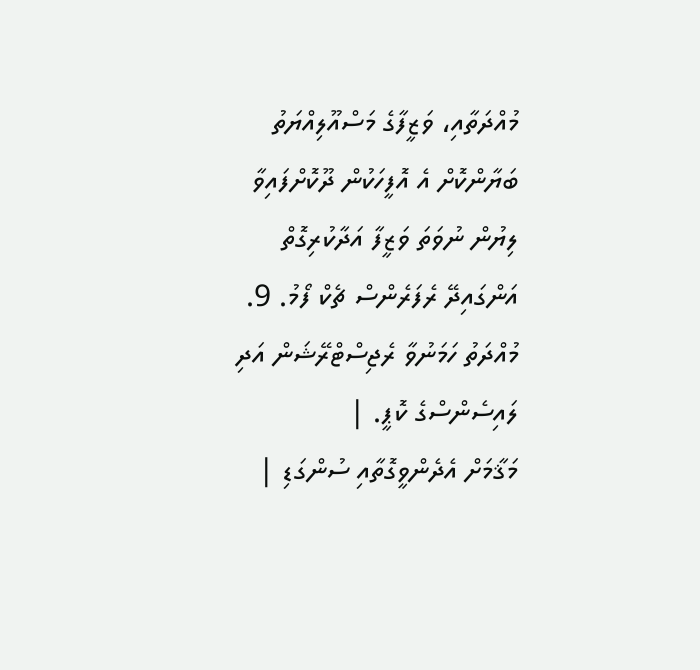މުއްދަތާއި، ވަޒީފާގެ މަސްއޫލިއްޔަތު ބަޔާންކޮށް އެ އޮފީހަކުން ދޫކޮށްފައިވާ ލިޔުން ނުވަތަ ވަޒީފާ އަދާކުރިގޮތް އަންގައިދޭ ރެފަރެންސް ޗެކް ފޯމު. 9. މުއްދަތު ހަމަނުވާ ރެޖިސްޓްރޭޝަން އަދި ލައިސެންސްގެ ކޮޕީ. |
މަޤާމަށް އެދެންވީގޮތާއި ސުންގަޑި |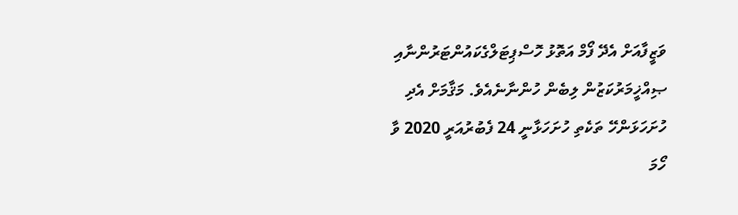ވަޒީފާއަށް އެދޭ ފޯމް އަތޮޅު ހޮސްޕިޓަލްގެކައުންޓަރުންނާއި ޞިއްޚީމަރުކަޒުން ލިބެން ހުންނާނެއެވެ. މަޤާމަށް އެދި ހުށަހަޅަންހޭ ތަކެތި ހުށަހަޅާނީ 24 ފެބުރުއަރީ 2020 ވާ ހޯމަ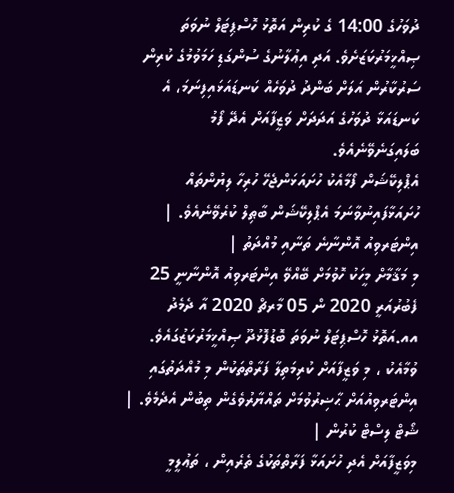ދުވަހުގެ 14:00 ގެ ކުރިން އަތޮޅު ހޮސްޕިޓަލް ނުވަތަ ޞިއްޚީމަރުކަޒަށެވެ. އަދި އިޢުލާނުގެ ސުންގަޑި ހަމަވުމުގެ ކުރިން ސަރުކާރުން އަލަށް ބަންދު ދުވަހެއް ކަނޑައަޅައިފިނަމަ، އެ ކަނޑައަޅާ ދުވަހުގެ އަދަދަށް ވަޒީފާއަށް އެދޭ ފޯމު ބަލައިގަނެވޭނެއެވެ.
އެޕްލިކޭޝަން ފޯމާއެކު ހުށައަޅަންޖެހޭ ހުރިހާ ލިޔުންތައް ހުށައަޅާފައިނުވާނަމަ އެޕްލިކޭޝަން ބާޠިލް ކުރެވޭނެއެވެ. |
އިންޓަރވިއު އޮންނާނެ ތަނާއި މުއްދަތު |
މި މަޤާމާށް މީހަކު ހޮވުމަށް ބޭއްވޭ އިންޓަރވިއު އޮންނާނީ 25 ފެބުރުއަރީ 2020 ން 05 މާރޗް 2020 އާ ދެމެދު އއ.އަތޮޅު ހޮސްޕިޓަލް ނުވަތަ ބޮޑުފޮޅުދޫ ޞިއްޚީމަރުކަޒުގައެވެ. ވުމާއެކު ، މި ވަޒީފާއަށް ކުރިމަތިލާ ފަރާތްތަކުން މި މުއްދަތުގައި އިންޓަރވިއުއަށް ޙާޟިރުވުމަށް ތައްޔާރުވެގެން ތިބުން އެދެމެވެ. |
ޝޯޓް ލިސްޓް ކުރުން |
މިވަޒީފާއަށް އެދި ހުށައަޅާ ފަރާތްތަކުގެ ތެރެއިން ، ތަޢުލީމީ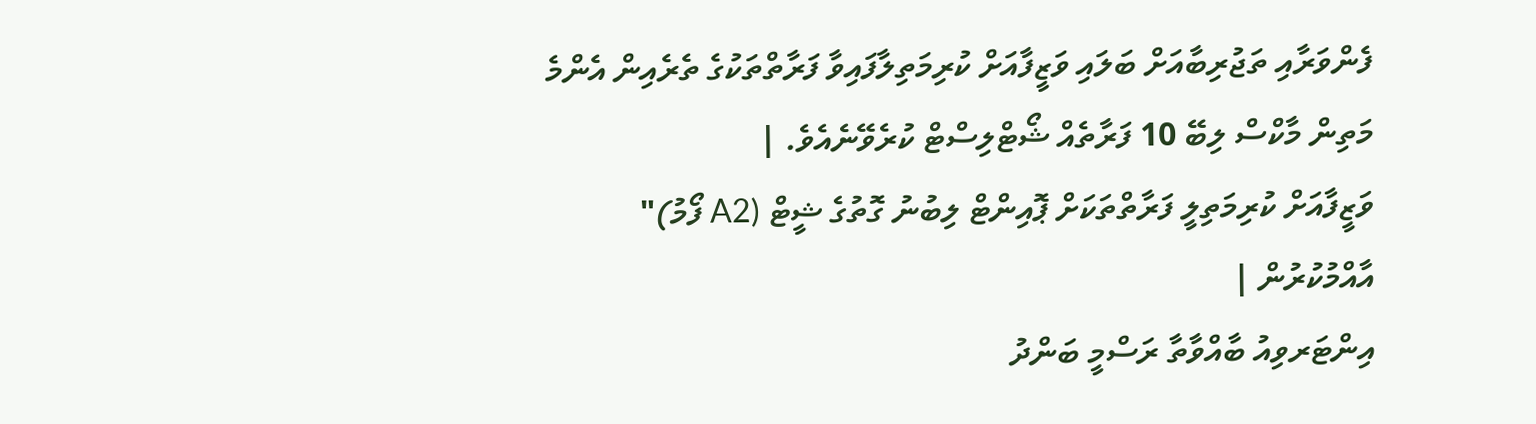ފެންވަރާއި ތަޖުރިބާއަށް ބަލައި ވަޒީފާއަށް ކުރިމަތިލާފައިވާ ފަރާތްތަކުގެ ތެރެއިން އެންމެ މަތިން މާކްސް ލިބޭ 10 ފަރާތެއް ޝޯޓްލިސްޓް ކުރެވޭނެއެވެ. |
ވަޒީފާއަށް ކުރިމަތިލީ ފަރާތްތަކަށް ޕޮއިންޓް ލިބުނު ގޮތުގެ ޝީޓް (A2 ފޯމު)" އާއްމުކުރުން |
އިންޓަރވިއު ބާއްވާތާ ރަސްމީ ބަންދު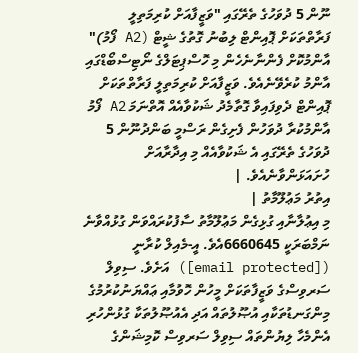ނޫން 5 ދުވަހުގެ ތެރޭގައި "ވަޒީފާއަށް ކުރިމަތިލީ ފަރާތްތަކަށް ޕޮއިންޓް ލިބުނު ގޮތުގެ ޝީޓް (A2 ފޯމު)" އާންމުކޮށް ފެންނާނެހެން މި ހޮސްޕިޓަލްގެ ނޯޓިސްބޯޑްގައި އާންމު ކުރެވޭނެއެވެ. ވަޒީފާއަށް ކުރިމަތިލީ ފަރާތްތަކަށް ޕޮއިންޓް ދެވިފައިވާ ގޮތާމެދު ޝަކުވާއެއް އޮތްނަމަ A2 ފޯމު އާންމުކުރާ ދުވަހުން ފެށިގެން ރަސްމީ ބަންދުނޫން 5 ދުވަހުގެ ތެރޭގައި އެ ޝަކުވާއެއް މި އިދާރާއަށް ހުށައަޅަންވާނެއެވެ. |
އިތުރު މަޢުލޫމާތު |
މި އިޢުލާނާއި ގުޅިގެން މަޢުލޫމާތު ސާފުކުރައްވަން ގުޅުއްވާނެ ނަމްބަރަކީ 6660645އެވެ. އީ-މެއިލް ކުރާނީ ([email protected]) އަށެވެ. ސިވިލް ސަރވިސްގެ ވަޒީފާތަކަށް މީހުން ހޮވުމާއި ޢައްޔަނުކުރުމުގެ މިންގަނޑުތަކާއި އުޞޫލުތައް އަދި އެއުޞޫލުތަކާ ގުޅުންހުރި އެންމެހާ ލިޔުންތައް ސިވިލް ސަރވިސް ކޮމިޝަންގެ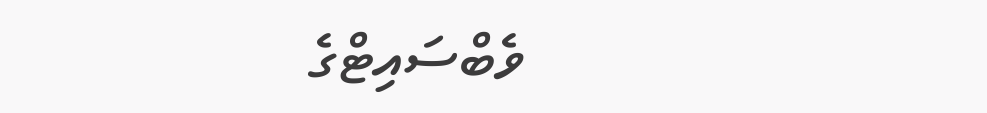ވެބްސައިޓްގެ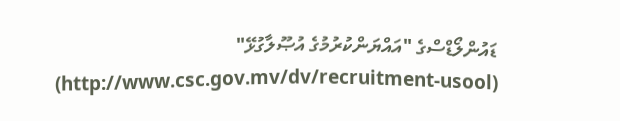ޑައުންލޯޑްސްގެ "އައްޔަންކުރުމުގެ އުޞޫލާގުޅޭ" (http://www.csc.gov.mv/dv/recruitment-usool)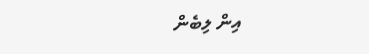އިން ލިބެން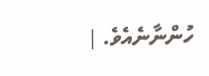ހުންނާނެއެވެ. |